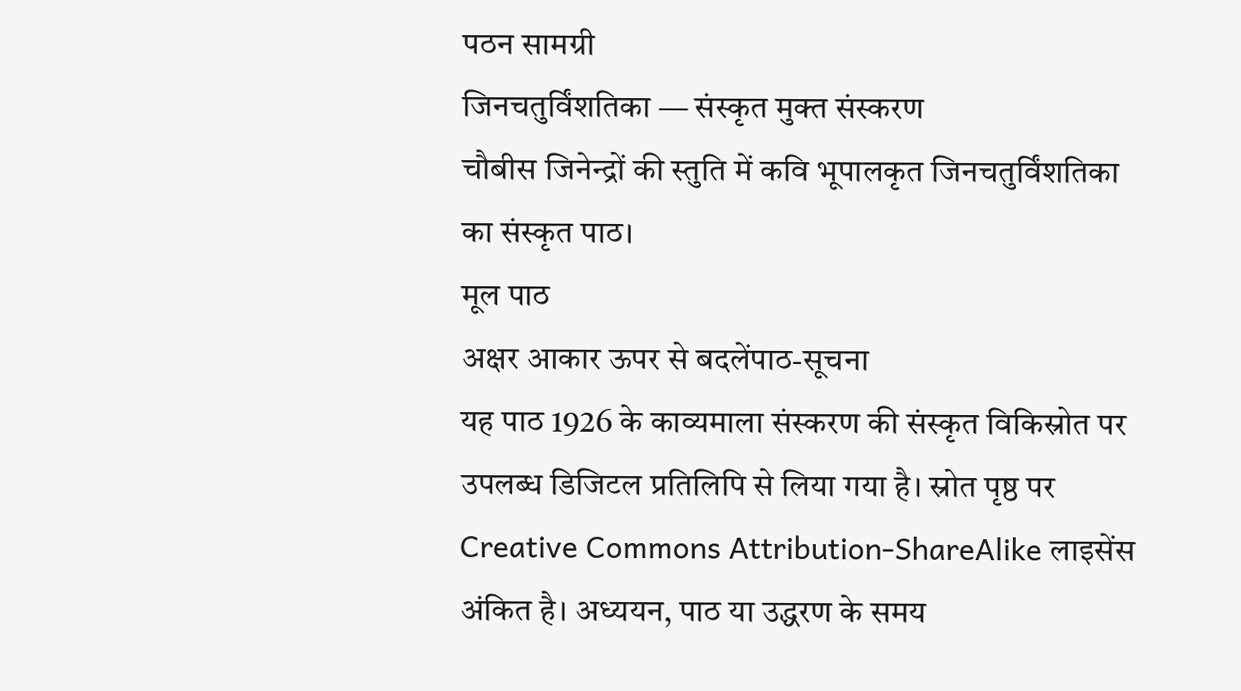पठन सामग्री
जिनचतुर्विंशतिका — संस्कृत मुक्त संस्करण
चौबीस जिनेन्द्रों की स्तुति में कवि भूपालकृत जिनचतुर्विंशतिका का संस्कृत पाठ।
मूल पाठ
अक्षर आकार ऊपर से बदलेंपाठ-सूचना
यह पाठ 1926 के काव्यमाला संस्करण की संस्कृत विकिस्रोत पर उपलब्ध डिजिटल प्रतिलिपि से लिया गया है। स्रोत पृष्ठ पर Creative Commons Attribution-ShareAlike लाइसेंस अंकित है। अध्ययन, पाठ या उद्धरण के समय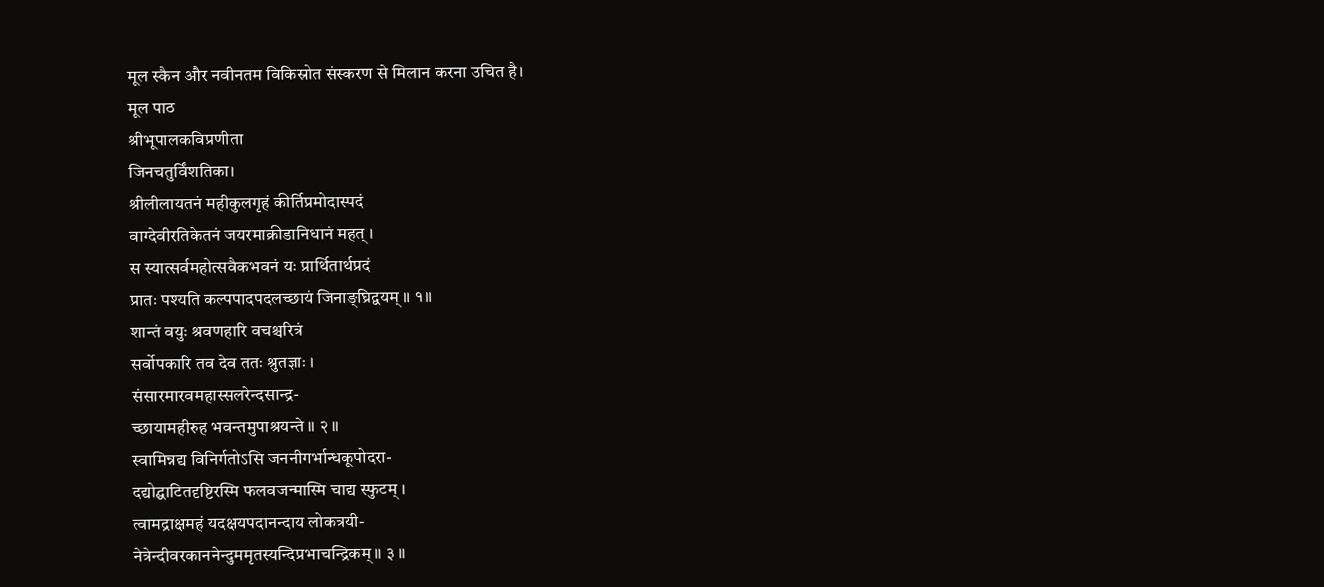मूल स्कैन और नवीनतम विकिस्रोत संस्करण से मिलान करना उचित है।
मूल पाठ
श्रीभूपालकविप्रणीता
जिनचतुर्विंशतिका।
श्रीलीलायतनं महीकुलगृहं कीर्तिप्रमोदास्पदं
वाग्देवीरतिकेतनं जयरमाक्रीडानिधानं महत् ।
स स्यात्सर्वमहोत्सवैकभवनं यः प्रार्थितार्थप्रदं
प्रातः पश्यति कल्पपादपदलच्छायं जिनाङ्घ्रिद्वयम् ॥ १॥
शान्तं वयुः श्रवणहारि वचश्चरित्रं
सर्वोपकारि तव देव ततः श्रुतज्ञाः ।
संसारमारवमहास्सलरेन्दसान्द्र-
च्छायामहीरुह भवन्तमुपाश्रयन्ते ॥ २ ॥
स्वामिन्नद्य विनिर्गतोऽसि जननीगर्भान्धकूपोदरा-
दद्योद्घाटितदृष्टिरस्मि फलवजन्मास्मि चाद्य स्फुटम् ।
त्वामद्राक्षमहं यदक्षयपदानन्दाय लोकत्रयी-
नेत्रेन्दीवरकाननेन्दुममृतस्यन्दिप्रभाचन्द्रिकम् ॥ ३ ॥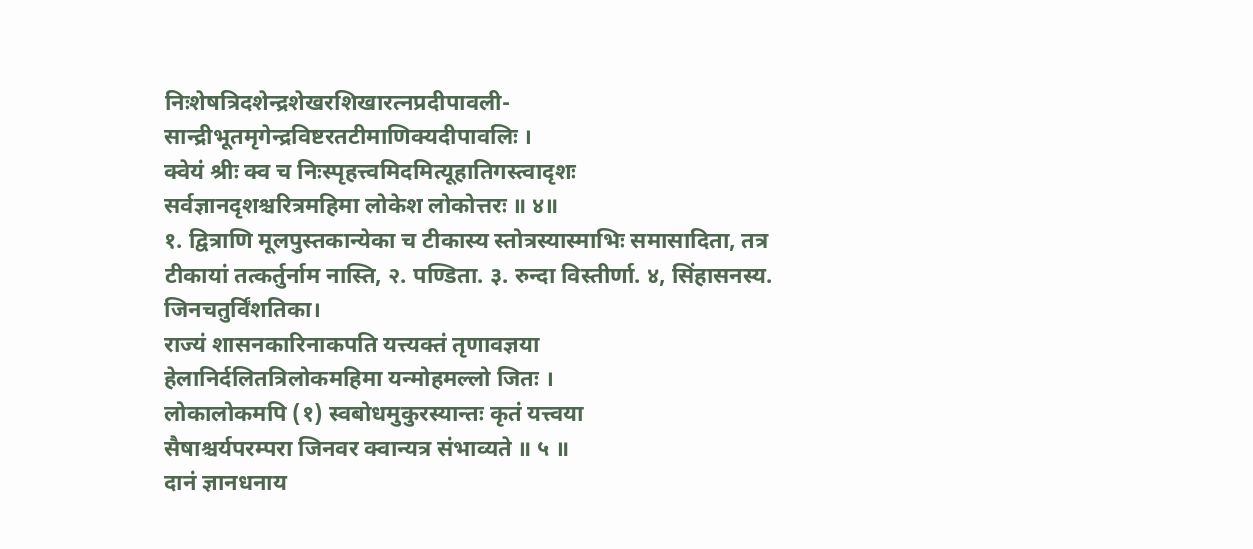निःशेषत्रिदशेन्द्रशेखरशिखारत्नप्रदीपावली-
सान्द्रीभूतमृगेन्द्रविष्टरतटीमाणिक्यदीपावलिः ।
क्वेयं श्रीः क्व च निःस्पृहत्त्वमिदमित्यूहातिगस्त्वादृशः
सर्वज्ञानदृशश्चरित्रमहिमा लोकेश लोकोत्तरः ॥ ४॥
१. द्वित्राणि मूलपुस्तकान्येका च टीकास्य स्तोत्रस्यास्माभिः समासादिता, तत्र
टीकायां तत्कर्तुर्नाम नास्ति, २. पण्डिता. ३. रुन्दा विस्तीर्णा. ४, सिंहासनस्य.
जिनचतुर्विंशतिका।
राज्यं शासनकारिनाकपति यत्त्यक्तं तृणावज्ञया
हेलानिर्दलितत्रिलोकमहिमा यन्मोहमल्लो जितः ।
लोकालोकमपि (१) स्वबोधमुकुरस्यान्तः कृतं यत्त्वया
सैषाश्चर्यपरम्परा जिनवर क्वान्यत्र संभाव्यते ॥ ५ ॥
दानं ज्ञानधनाय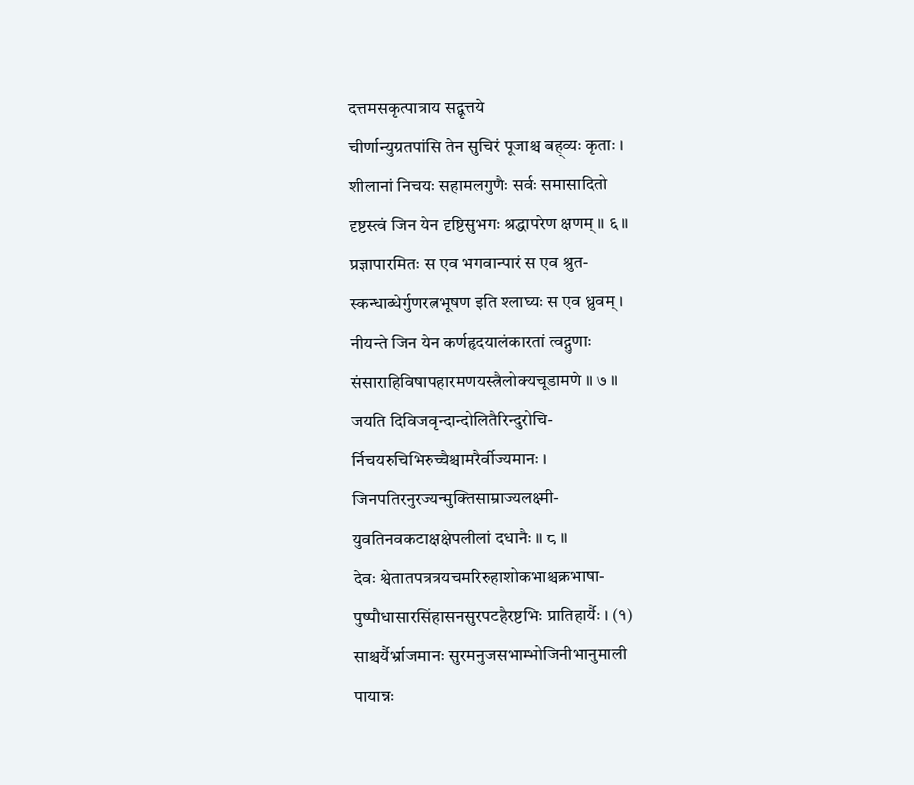दत्तमसकृत्पात्राय सद्वृत्तये
चीर्णान्युग्रतपांसि तेन सुचिरं पूजाश्च बह्व्यः कृताः ।
शीलानां निचयः सहामलगुणैः सर्वः समासादितो
दृष्टस्त्वं जिन येन दृष्टिसुभगः श्रद्धापरेण क्षणम् ॥ ६ ॥
प्रज्ञापारमितः स एव भगवान्पारं स एव श्रुत-
स्कन्धाब्धेर्गुणरत्नभूषण इति श्लाघ्यः स एव ध्रुवम् ।
नीयन्ते जिन येन कर्णहृदयालंकारतां त्वद्गुणाः
संसाराहिविषापहारमणयस्त्रैलोक्यचूडामणे ॥ ७ ॥
जयति दिविजवृन्दान्दोलितैरिन्दुरोचि-
र्निचयरुचिभिरुच्चैश्चामरैर्वीज्यमानः ।
जिनपतिरनुरज्यन्मुक्तिसाम्राज्यलक्ष्मी-
युवतिनवकटाक्षक्षेपलीलां दधानैः ॥ ८ ॥
देवः श्वेतातपत्रत्रयचमरिरुहाशोकभाश्चक्रभाषा-
पुष्पौधासारसिंहासनसुरपटहैरष्टभिः प्रातिहार्यैः । (१)
साश्चर्यैर्भ्राजमानः सुरमनुजसभाम्भोजिनीभानुमाली
पायान्नः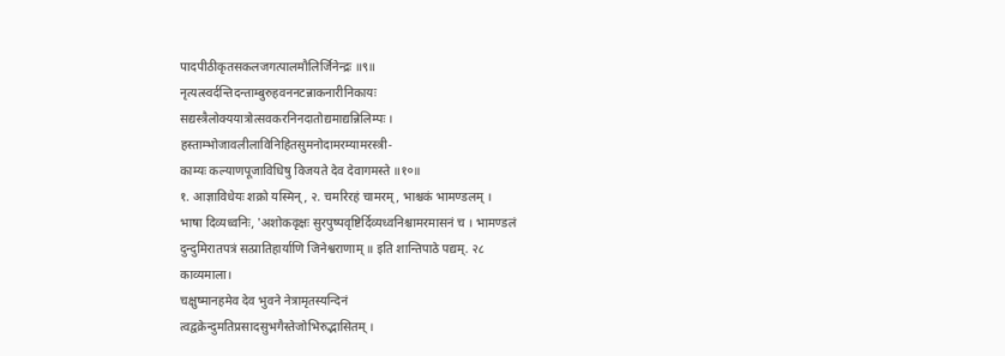पादपीठीकृतसकलजगत्पालमौलिर्जिनेन्द्रः ॥९॥
नृत्यत्स्वर्दन्तिदन्ताम्बुरुहवननटन्नाकनारीनिकायः
सद्यस्त्रैलोक्ययात्रोत्सवकरनिनदातोद्यमाद्यन्निलिम्पः ।
हस्ताम्भोजावलीलाविनिहितसुमनोदामरम्यामरस्त्री-
काम्यः कल्याणपूजाविधिषु विजयते देव देवागमस्ते ॥१०॥
१. आज्ञाविधेयः शक्रो यस्मिन्, २. चमरिरहं चामरम्, भाश्चकं भामण्डलम् ।
भाषा दिव्यध्वनिः, 'अशोकवृक्षः सुरपुष्पवृष्टिर्दिव्यध्वनिश्चामरमासनं च । भामण्डलं
दुन्दुमिरातपत्रं सत्प्रातिहार्याणि जिनेश्वराणाम् ॥ इति शान्तिपाठे पद्यम्. २८
काव्यमाला।
चक्षुष्मानहमेव देव भुवने नेत्रामृतस्यन्दिनं
त्वद्वक्रेन्दुमतिप्रसादसुभगैस्तेजोभिरुद्भासितम् ।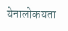येनालोकयता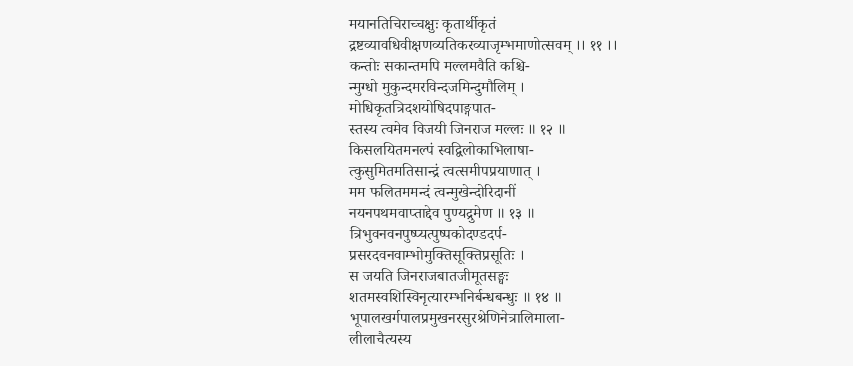मयानतिचिराच्चक्षुः कृतार्थीकृतं
द्रष्टव्यावधिवीक्षणव्यतिकरव्याजृम्भमाणोत्सवम् ।। ११ ।।
कन्तोः सकान्तमपि मल्लमवैति कश्चि-
न्मुग्धो मुकुन्दमरविन्दजमिन्दुमौलिम् ।
मोधिकृतत्रिदशयोषिदपाङ्गपात-
स्तस्य त्वमेव विजयी जिनराज मल्लः ॥ १२ ॥
किसलयितमनल्पं स्वद्विलोकाभिलाषा-
त्कुसुमितमतिसान्द्रं त्वत्समीपप्रयाणात् ।
मम फलितममन्दं त्वन्मुखेन्दोरिदानीं
नयनपथमवाप्ताद्देव पुण्यद्रुमेण ॥ १३ ॥
त्रिभुवनवनपुष्प्यत्पुष्पकोदण्डदर्प-
प्रसरदवनवाम्भोमुक्तिसूक्तिप्रसूतिः ।
स जयति जिनराजबातजीमूतसङ्घः
शतमस्वशिस्विनृत्यारम्भनिर्बन्धबन्धुः ॥ १४ ॥
भूपालखर्गपालप्रमुखनरसुरश्रेणिनेत्रालिमाला-
लीलाचैत्यस्य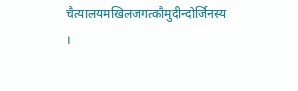चैत्यालयमखिलजगत्कौमुदीन्दोर्जिनस्य ।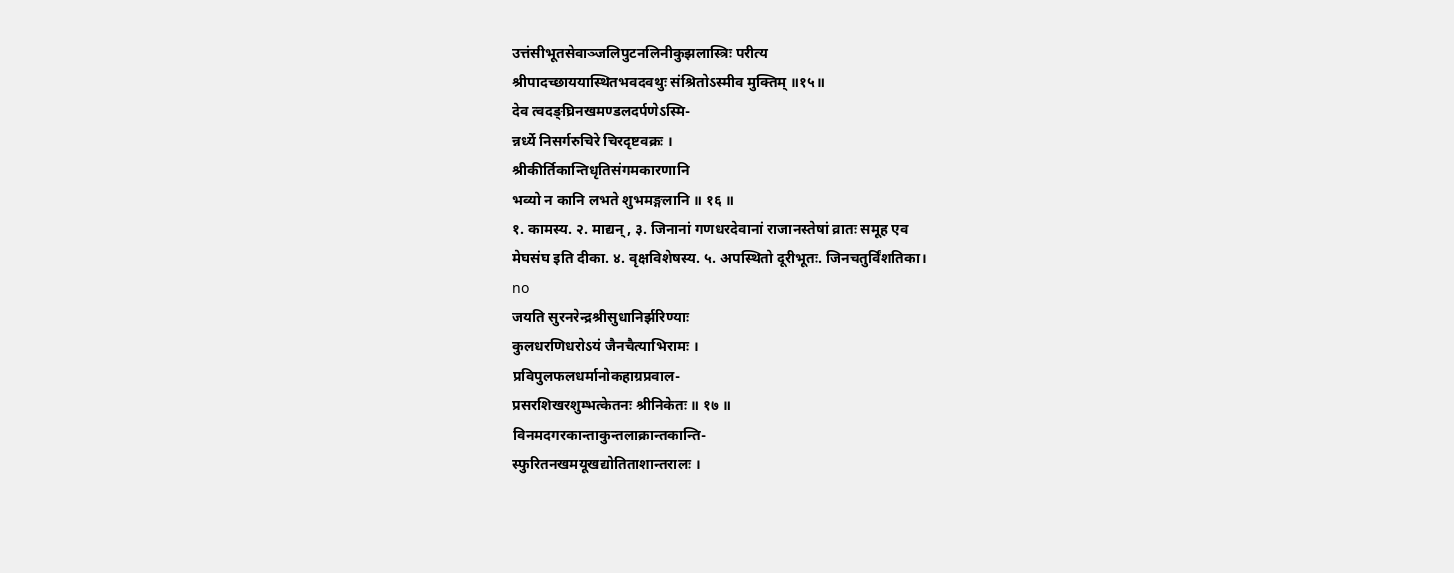उत्तंसीभूतसेवाञ्जलिपुटनलिनीकुझलास्त्रिः परीत्य
श्रीपादच्छाययास्थितभवदवथुः संश्रितोऽस्मीव मुक्तिम् ॥१५॥
देव त्वदङ्घ्रिनखमण्डलदर्पणेऽस्मि-
न्नर्ध्ये निसर्गरुचिरे चिरदृष्टवक्रः ।
श्रीकीर्तिकान्तिधृतिसंगमकारणानि
भव्यो न कानि लभते शुभमङ्गलानि ॥ १६ ॥
१. कामस्य. २. माद्यन्, ३. जिनानां गणधरदेवानां राजानस्तेषां व्रातः समूह एव
मेघसंघ इति दीका. ४. वृक्षविशेषस्य. ५. अपस्थितो दूरीभूतः. जिनचतुर्विंशतिका।
no
जयति सुरनरेन्द्रश्रीसुधानिर्झरिण्याः
कुलधरणिधरोऽयं जैनचैत्याभिरामः ।
प्रविपुलफलधर्मानोकहाग्रप्रवाल-
प्रसरशिखरशुम्भत्केतनः श्रीनिकेतः ॥ १७ ॥
विनमदगरकान्ताकुन्तलाक्रान्तकान्ति-
स्फुरितनखमयूखद्योतिताशान्तरालः ।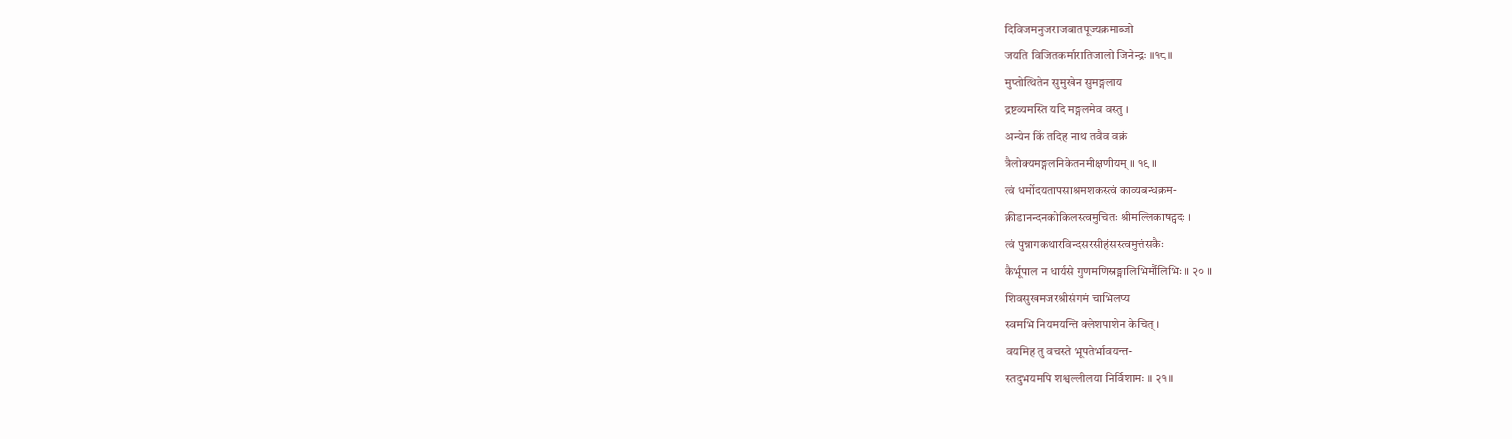दिविजमनुजराजबातपूज्यक्रमाब्जो
जयति विजितकर्मारातिजालो जिनेन्द्रः ॥१८॥
मुप्तोत्थितेन सुमुखेन सुमङ्गलाय
द्रष्टव्यमस्ति यदि मङ्गलमेव वस्तु ।
अन्येन किं तदिह नाथ तवैव वक्रं
त्रैलोक्यमङ्गलनिकेतनमीक्षणीयम् ॥ १९ ॥
त्वं धर्मोदयतापसाश्रमशकस्त्वं काव्यबन्धक्रम-
क्रीडानन्दनकोकिलस्त्वमुचितः श्रीमल्लिकाषट्पदः ।
त्वं पुन्नागकथारविन्दसरसीहंसस्त्वमुत्तंसकैः
कैर्भूपाल न धार्यसे गुणमणिस्रङ्मालिभिर्मौलिभिः ॥ २० ॥
शिवसुखमजरश्रीसंगमं चाभिलप्य
स्वमभि नियमयन्ति क्लेशपाशेन केचित् ।
वयमिह तु वचस्ते भूपतेर्भावयन्त-
स्तदुभयमपि शश्वल्लीलया निर्विशामः ॥ २१॥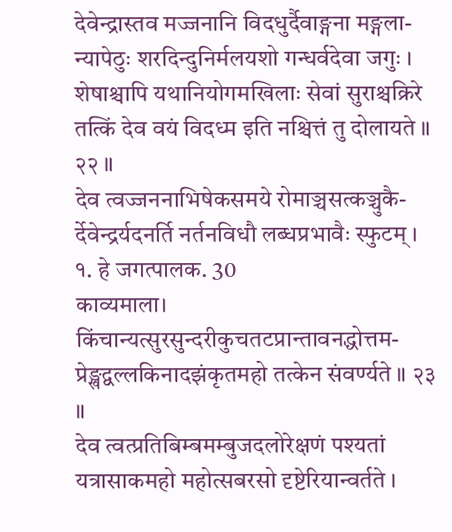देवेन्द्रास्तव मज्जनानि विदधुर्दैवाङ्गना मङ्गला-
न्यापेठुः शरदिन्दुनिर्मलयशो गन्धर्वदेवा जगुः ।
शेषाश्चापि यथानियोगमखिलाः सेवां सुराश्चक्रिरे
तत्किं देव वयं विदध्म इति नश्चित्तं तु दोलायते ॥ २२ ॥
देव त्वज्जननाभिषेकसमये रोमाञ्चसत्कञ्चुकै-
र्देवेन्द्रर्यदनर्ति नर्तनविधौ लब्धप्रभावैः स्फुटम् ।
१. हे जगत्पालक. 30
काव्यमाला।
किंचान्यत्सुरसुन्दरीकुचतटप्रान्तावनद्धोत्तम-
प्रेङ्खद्वल्लकिनादझंकृतमहो तत्केन संवर्ण्यते ॥ २३ ॥
देव त्वत्प्रतिबिम्बमम्बुजदलोरेक्षणं पश्यतां
यत्रासाकमहो महोत्सबरसो दृष्टेरियान्वर्तते ।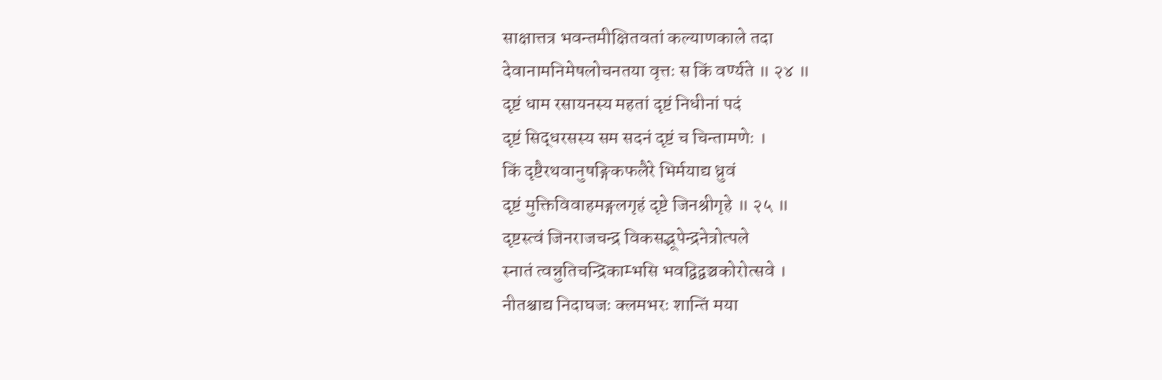साक्षात्तत्र भवन्तमीक्षितवतां कल्याणकाले तदा
देवानामनिमेषलोचनतया वृत्तः स किं वर्ण्यते ॥ २४ ॥
दृष्टं धाम रसायनस्य महतां दृष्टं निधीनां पदं
दृष्टं सिद्धरसस्य सम सदनं दृष्टं च चिन्तामणेः ।
किं दृष्टैरथवानुषङ्गिकफलैरे भिर्मयाद्य ध्रुवं
दृष्टं मुक्तिविवाहमङ्गलगृहं दृष्टे जिनश्रीगृहे ॥ २५ ॥
दृष्टस्त्वं जिनराजचन्द्र विकसद्भूपेन्द्रनेत्रोत्पले
स्नातं त्वन्नुतिचन्द्रिकाम्भसि भवद्विद्वञ्चकोरोत्सवे ।
नीतश्चाद्य निदाघजः क्लमभरः शान्तिं मया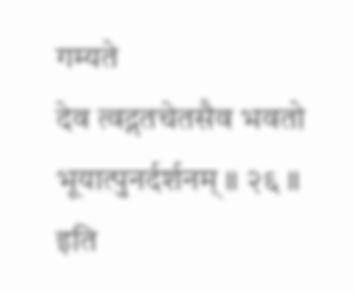गम्यते
देव त्वद्गतचेतसैव भवतो भूयात्पुनर्दर्शनम् ॥ २६ ॥
इति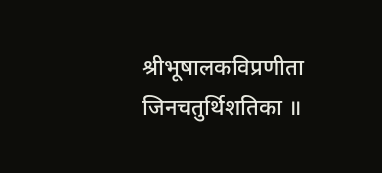श्रीभूषालकविप्रणीता जिनचतुर्थिशतिका ॥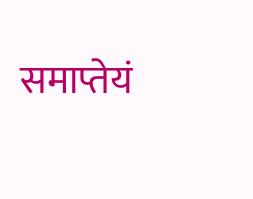समाप्तेयं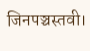जिनपञ्चस्तवी।